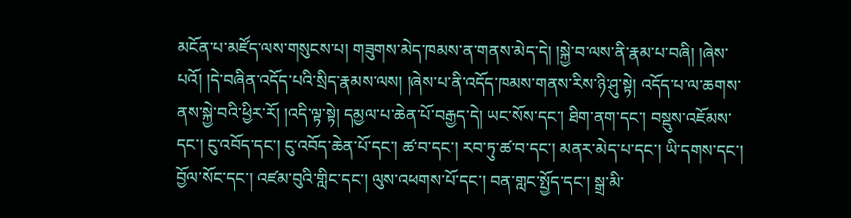མངོན་པ་མཛོད་ལས་གསུངས་པ། གཟུགས་མེད་ཁམས་ན་གནས་མེད་དེ། །སྐྱེ་བ་ལས་ནི་རྣམ་པ་བཞི། །ཞེས་པའོ། །དེ་བཞིན་འདོད་པའི་སྲིད་རྣམས་ལས། །ཞེས་པ་ནི་འདོད་ཁམས་གནས་རིས་ཉི་ཤུ་སྟེ། འདོད་པ་ལ་ཆགས་ནས་སྐྱེ་བའི་ཕྱིར་རོ། །འདི་ལྟ་སྟེ། དམྱལ་པ་ཆེན་པོ་བརྒྱད་དེ། ཡང་སོས་དང་། ཐིག་ནག་དང་། བསྡུས་འཇོམས་དང་། ངུ་འབོད་དང་། ངུ་འབོད་ཆེན་པོ་དང་། ཚ་བ་དང་། རབ་ཏུ་ཚ་བ་དང་། མནར་མེད་པ་དང་། ཡི་དགས་དང་། བྱོལ་སོང་དང་། འཛམ་བུའི་གླིང་དང་། ལུས་འཕགས་པོ་དང་། བན་གླང་སྤྱོད་དང་། སྒྲ་མི་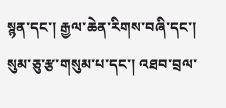སྙན་དང་། རྒྱལ་ཆེན་རིགས་བཞི་དང་། སུམ་ཅུ་རྩ་གསུམ་པ་དང་། འཐབ་བྲལ་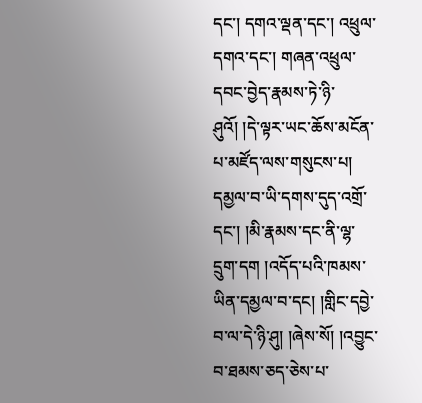དང་། དགའ་ལྡན་དང་། འཕྲུལ་དགའ་དང་། གཞན་འཕྲུལ་དབང་བྱེད་རྣམས་ཏེ་ཉི་ཤུའོ། །དེ་ལྟར་ཡང་ཆོས་མངོན་པ་མཛོད་ལས་གསུངས་པ། དམྱལ་བ་ཡི་དགས་དུད་འགྲོ་དང་། །མི་རྣམས་དང་ནི་ལྷ་དྲུག་དག །འདོད་པའི་ཁམས་ཡིན་དམྱལ་བ་དང། །གླིང་དབྱེ་བ་ལ་དེ་ཉི་ཤུ། །ཞེས་སོ། །འབྱུང་བ་ཐམས་ཅད་ཅེས་པ་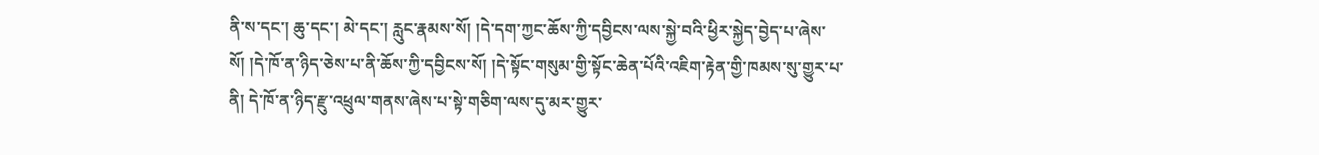ནི་ས་དང་། ཆུ་དང་། མེ་དང་། རླུང་རྣམས་སོ། །དེ་དག་ཀྱང་ཆོས་ཀྱི་དབྱིངས་ལས་སྐྱེ་བའི་ཕྱིར་སྐྱེད་བྱེད་པ་ཞེས་སོ། །དེ་ཁོ་ན་ཉིད་ཅེས་པ་ནི་ཆོས་ཀྱི་དབྱིངས་སོ། །དེ་སྟོང་གསུམ་གྱི་སྟོང་ཆེན་པོའི་འཇིག་རྟེན་གྱི་ཁམས་སུ་གྱུར་པ་ནི། དེ་ཁོ་ན་ཉིད་རྫུ་འཕྲུལ་གནས་ཞེས་པ་སྟེ་གཅིག་ལས་དུ་མར་གྱུར་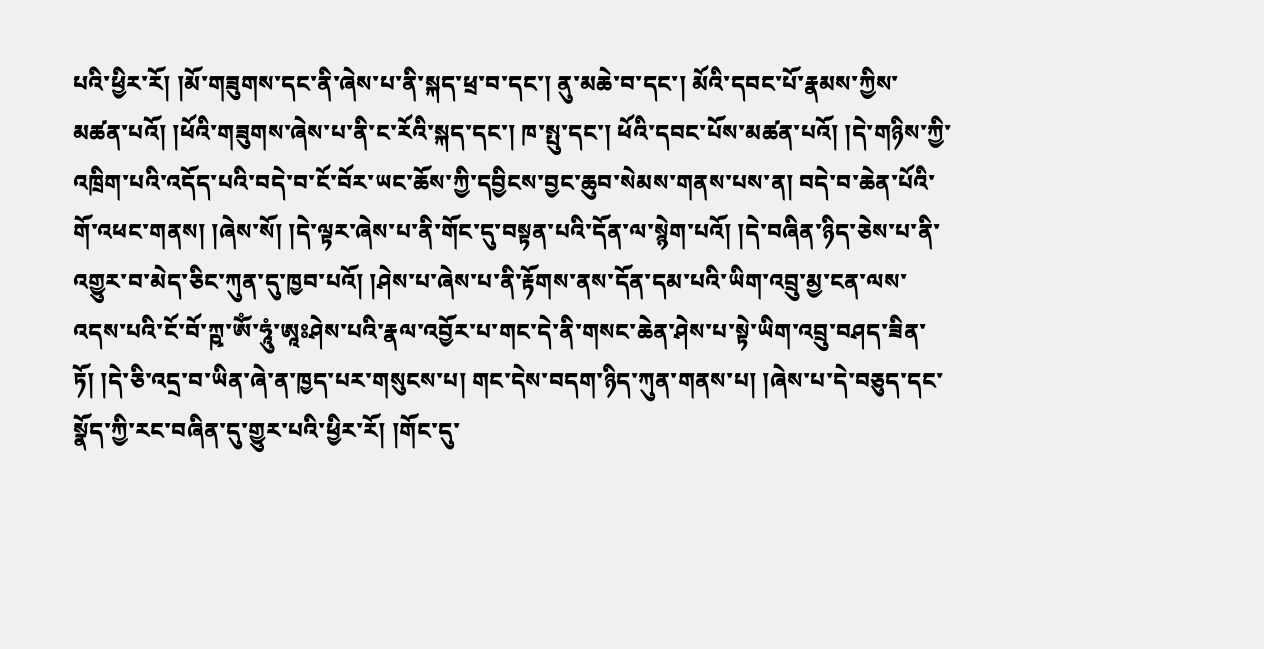པའི་ཕྱིར་རོ། །མོ་གཟུགས་དང་ནི་ཞེས་པ་ནི་སྐད་ཕྲ་བ་དང་། ནུ་མཆེ་བ་དང་། མོའི་དབང་པོ་རྣམས་ཀྱིས་མཚན་པའོ། །ཕོའི་གཟུགས་ཞེས་པ་ནི་ང་རོའི་སྐད་དང་། ཁ་སྤུ་དང་། ཕོའི་དབང་པོས་མཚན་པའོ། །དེ་གཉིས་ཀྱི་འཁྲིག་པའི་འདོད་པའི་བདེ་བ་ངོ་བོར་ཡང་ཆོས་ཀྱི་དབྱིངས་བྱང་ཆུབ་སེམས་གནས་པས་ན། བདེ་བ་ཆེན་པོའི་གོ་འཕང་གནས། །ཞེས་སོ། །དེ་ལྟར་ཞེས་པ་ནི་གོང་དུ་བསྟན་པའི་དོན་ལ་སྙེག་པའོ། །དེ་བཞིན་ཉིད་ཅེས་པ་ནི་འགྱུར་བ་མེད་ཅིང་ཀུན་དུ་ཁྱབ་པའོ། །ཤེས་པ་ཞེས་པ་ནི་རྟོགས་ནས་དོན་དམ་པའི་ཡིག་འབྲུ་མྱ་ངན་ལས་འདས་པའི་ངོ་བོ་ཀྵ་ཨོཾ་ཧཱུཾ་ཨཱཿཤེས་པའི་རྣལ་འབྱོར་པ་གང་དེ་ནི་གསང་ཆེན་ཤེས་པ་སྟེ་ཡིག་འབྲུ་བཤད་ཟིན་ཏོ། །དེ་ཅི་འདྲ་བ་ཡིན་ཞེ་ན་ཁྱད་པར་གསུངས་པ། གང་དེས་བདག་ཉིད་ཀུན་གནས་པ། །ཞེས་པ་དེ་བཅུད་དང་སྣོད་ཀྱི་རང་བཞིན་དུ་གྱུར་པའི་ཕྱིར་རོ། །གོང་དུ་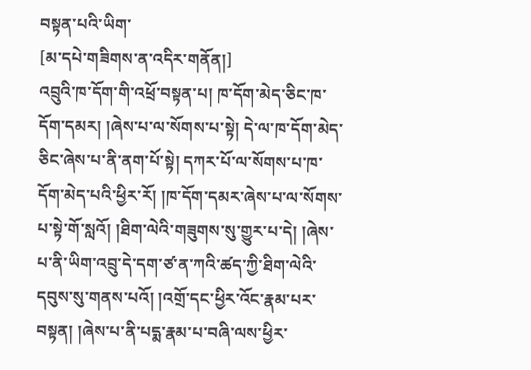བསྟན་པའི་ཡིག་
[མ་དཔེ་གཟིགས་ན་འདིར་གནོན།]
འབྲུའི་ཁ་དོག་གི་འཕྲོ་བསྟན་པ། ཁ་དོག་མེད་ཅིང་ཁ་དོག་དམར། །ཞེས་པ་ལ་སོགས་པ་སྟེ། དེ་ལ་ཁ་དོག་མེད་ཅིང་ཞེས་པ་ནི་ནག་པོ་སྟེ། དཀར་པོ་ལ་སོགས་པ་ཁ་དོག་མེད་པའི་ཕྱིར་རོ། །ཁ་དོག་དམར་ཞེས་པ་ལ་སོགས་པ་སྟེ་གོ་སླའོ། །ཐིག་ལེའི་གཟུགས་སུ་གྱུར་པ་དེ། །ཞེས་པ་ནི་ཡིག་འབྲུ་དེ་དག་ཙ་ན་ཀའི་ཚད་ཀྱི་ཐིག་ལེའི་དབུས་སུ་གནས་པའོ། །འགྲོ་དང་ཕྱིར་འོང་རྣམ་པར་བསྟན། །ཞེས་པ་ནི་པདྨ་རྣམ་པ་བཞི་ལས་ཕྱིར་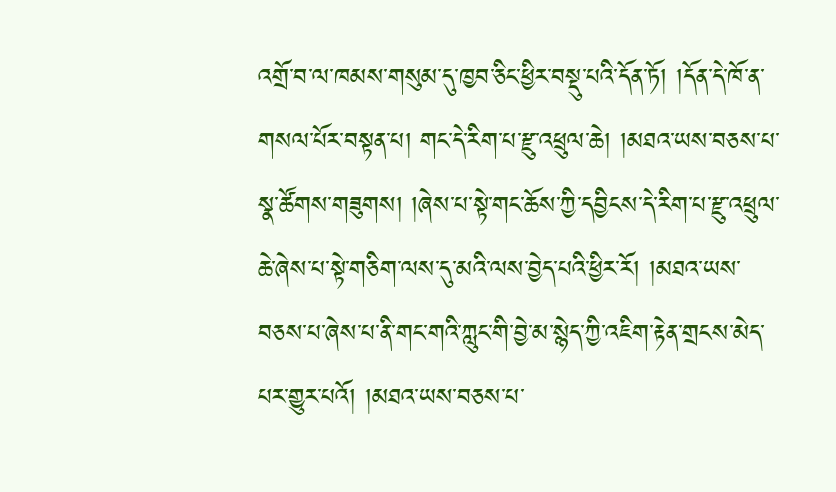འགྲོ་བ་ལ་ཁམས་གསུམ་དུ་ཁྱབ་ཅིང་ཕྱིར་བསྡུ་པའི་དོན་ཏོ། །དོན་དེ་ཁོ་ན་གསལ་པོར་བསྟན་པ། གང་དེ་རིག་པ་རྫུ་འཕྲུལ་ཆེ། །མཐའ་ཡས་བཅས་པ་སྣ་ཚོགས་གཟུགས། །ཞེས་པ་སྟེ་གང་ཆོས་ཀྱི་དབྱིངས་དེ་རིག་པ་རྫུ་འཕྲུལ་ཆེ་ཞེས་པ་སྟེ་གཅིག་ལས་དུ་མའི་ལས་བྱེད་པའི་ཕྱིར་རོ། །མཐའ་ཡས་བཅས་པ་ཞེས་པ་ནི་གང་གའི་ཀླུང་གི་བྱེ་མ་སྙེད་ཀྱི་འཇིག་རྟེན་གྲངས་མེད་པར་གྱུར་པའོ། །མཐའ་ཡས་བཅས་པ་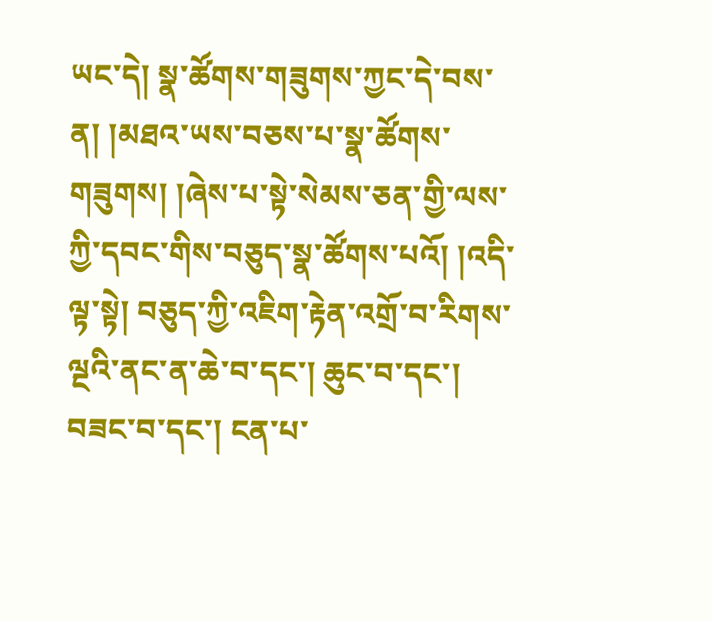ཡང་དེ། སྣ་ཚོགས་གཟུགས་ཀྱང་དེ་བས་ན། །མཐའ་ཡས་བཅས་པ་སྣ་ཚོགས་གཟུགས། །ཞེས་པ་སྟེ་སེམས་ཅན་གྱི་ལས་ཀྱི་དབང་གིས་བཅུད་སྣ་ཚོགས་པའོ། །འདི་ལྟ་སྟེ། བཅུད་ཀྱི་འཇིག་རྟེན་འགྲོ་བ་རིགས་ལྔའི་ནང་ན་ཆེ་བ་དང་། ཆུང་བ་དང་། བཟང་བ་དང་། ངན་པ་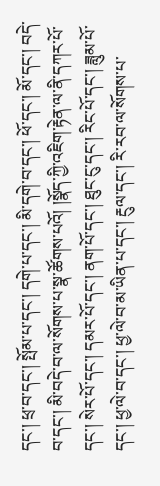དང་། ཕྲ་བ་དང་། སྤོམ་པ་དང་། དགེ་པ་དང་། མི་དགེ་བ་དང་། ཕོ་དང་། མོ་དང་། བདེ་བ་དང་། མི་བདེ་བ་ལ་སོགས་པ་སྣ་ཚོགས་པའོ། །སྣོད་ཀྱི་འཇིག་རྟེན་ལ་ནི་དཀར་པོ་དང་། སེར་པོ་དང་། དམར་པོ་དང་། ནག་པོ་དང་། ཐུང་ངུ་དང་། རིང་པོ་དང་། ཟླུམ་པོ་དང་། ཕྱ་ལེ་བ་དང་། ཕྱ་ལེ་བ་མ་ཡིན་པ་དང་། རྔུལ་དང་། རི་རབ་ལ་སོགས་པ་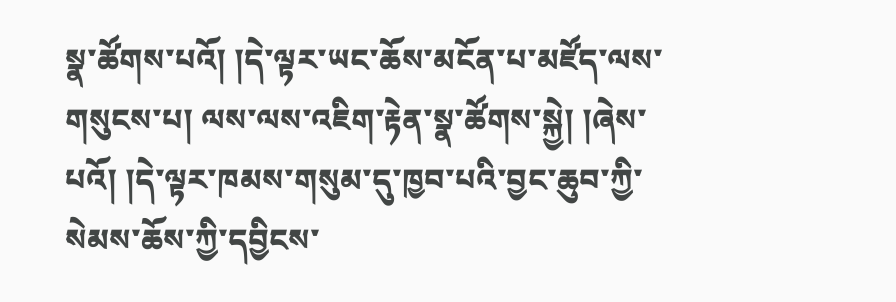སྣ་ཚོགས་པའོ། །དེ་ལྟར་ཡང་ཆོས་མངོན་པ་མཛོད་ལས་གསུངས་པ། ལས་ལས་འཇིག་རྟེན་སྣ་ཚོགས་སྐྱེ། །ཞེས་པའོ། །དེ་ལྟར་ཁམས་གསུམ་དུ་ཁྱབ་པའི་བྱང་ཆུབ་ཀྱི་སེམས་ཆོས་ཀྱི་དབྱིངས་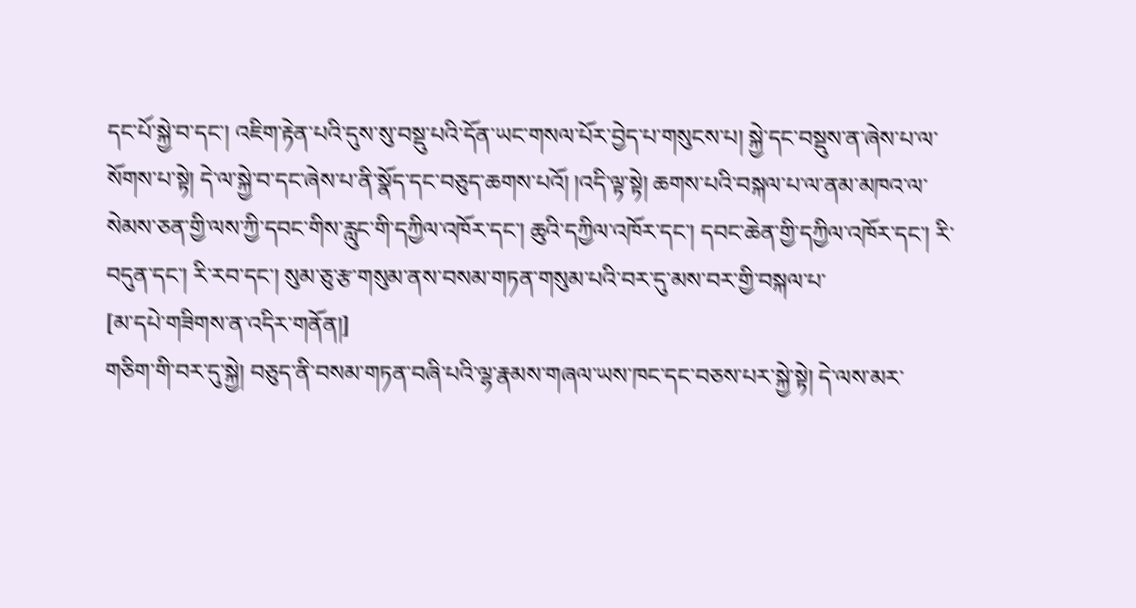དང་པོ་སྐྱེ་བ་དང་། འཇིག་རྟེན་པའི་དུས་སུ་བསྡུ་པའི་དོན་ཡང་གསལ་པོར་བྱེད་པ་གསུངས་པ། སྐྱེ་དང་བསྡུས་ན་ཞེས་པ་ལ་སོགས་པ་སྟེ། དེ་ལ་སྐྱེ་བ་དང་ཞེས་པ་ནི་སྣོད་དང་བཅུད་ཆགས་པའོ། །འདི་ལྟ་སྟེ། ཆགས་པའི་བསྐལ་པ་ལ་ནམ་མཁའ་ལ་སེམས་ཅན་གྱི་ལས་ཀྱི་དབང་གིས་རླུང་གི་དཀྱིལ་འཁོར་དང་། ཆུའི་དཀྱིལ་འཁོར་དང་། དབང་ཆེན་གྱི་དཀྱིལ་འཁོར་དང་། རི་བདུན་དང་། རི་རབ་དང་། སུམ་ཅུ་རྩ་གསུམ་ནས་བསམ་གཏན་གསུམ་པའི་བར་དུ་མས་བར་གྱི་བསྐལ་པ་
[མ་དཔེ་གཟིགས་ན་འདིར་གནོན།]
གཅིག་གི་བར་དུ་སྐྱེ། བཅུད་ནི་བསམ་གཏན་བཞི་པའི་ལྷ་རྣམས་གཞལ་ཡས་ཁང་དང་བཅས་པར་སྐྱེ་སྟེ། དེ་ལས་མར་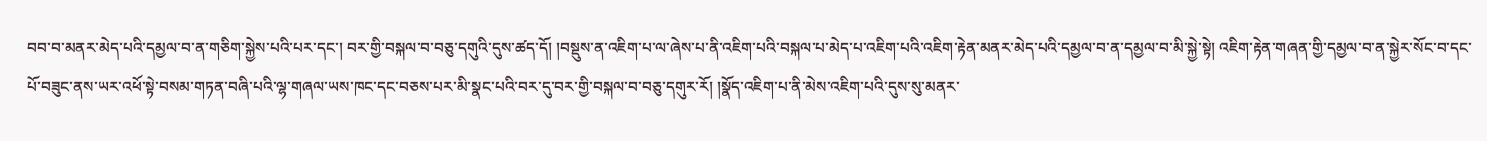བབ་བ་མནར་མེད་པའི་དམྱལ་བ་ན་གཅིག་སྐྱེས་པའི་པར་དང་། བར་གྱི་བསྐལ་བ་བཅུ་དགུའི་དུས་ཚད་དོ། །བསྡུས་ན་འཇིག་པ་ལ་ཞེས་པ་ནི་འཇིག་པའི་བསྐལ་པ་མེད་པ་འཇིག་པའི་འཇིག་རྟེན་མནར་མེད་པའི་དམྱལ་བ་ན་དམྱལ་བ་མི་སྐྱེ་སྟེ། འཇིག་རྟེན་གཞན་གྱི་དམྱལ་བ་ན་སྐྱེར་སོང་བ་དང་པོ་བཟུང་ནས་ཡར་འཕོ་སྟེ་བསམ་གཏན་བཞི་པའི་ལྷ་གཞལ་ཡས་ཁང་དང་བཅས་པར་མི་སྣང་པའི་བར་དུ་བར་གྱི་བསྐལ་བ་བཅུ་དགུར་རོ། །སྣོད་འཇིག་པ་ནི་མེས་འཇིག་པའི་དུས་སུ་མནར་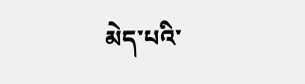མེད་པའི་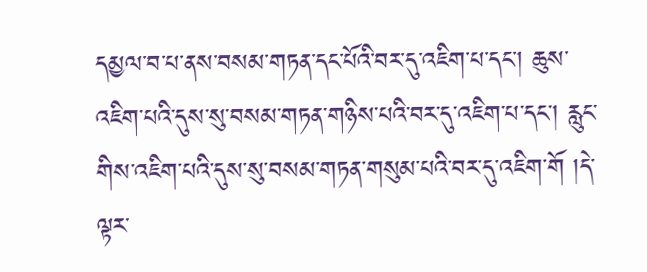དམྱལ་བ་པ་ནས་བསམ་གཏན་དང་པོའི་བར་དུ་འཇིག་པ་དང་། ཆུས་འཇིག་པའི་དུས་སུ་བསམ་གཏན་གཉིས་པའི་བར་དུ་འཇིག་པ་དང་། རླུང་གིས་འཇིག་པའི་དུས་སུ་བསམ་གཏན་གསུམ་པའི་བར་དུ་འཇིག་གོ །དེ་ལྟར་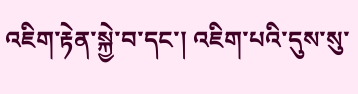འཇིག་རྟེན་སྐྱེ་བ་དང་། འཇིག་པའི་དུས་སུ་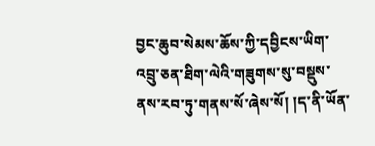བྱང་ཆུབ་སེམས་ཆོས་ཀྱི་དབྱིངས་ཡིག་འབྲུ་ཅན་ཐིག་ལེའི་གཟུགས་སུ་བསྡུས་ནས་རབ་ཏུ་གནས་སོ་ཞེས་སོ། །ད་ནི་ཡོན་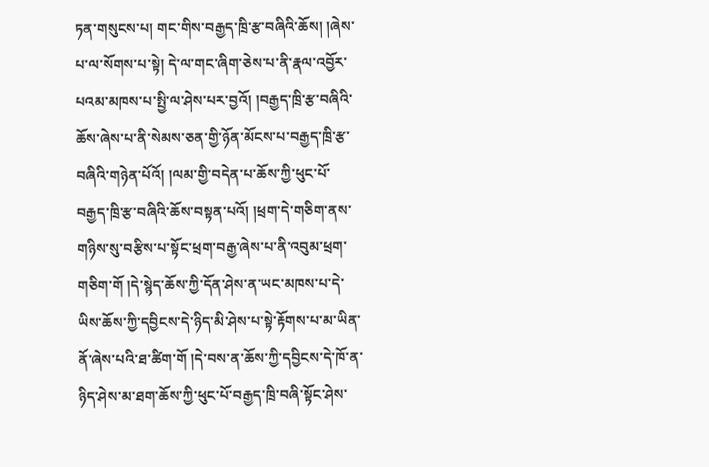ཏན་གསུངས་པ། གང་གིས་བརྒྱད་ཁྲི་རྩ་བཞིའི་ཆོས། །ཞེས་པ་ལ་སོགས་པ་སྟེ། དེ་ལ་གང་ཞིག་ཅེས་པ་ནི་རྣལ་འབྱོར་པའམ་མཁས་པ་སྤྱི་ལ་ཤེས་པར་བྱའོ། །བརྒྱད་ཁྲི་རྩ་བཞིའི་ཆོས་ཞེས་པ་ནི་སེམས་ཅན་གྱི་ཉོན་མོངས་པ་བརྒྱད་ཁྲི་རྩ་བཞིའི་གཉེན་པོའོ། །ལམ་གྱི་བདེན་པ་ཆོས་ཀྱི་ཕུང་པོ་བརྒྱད་ཁྲི་རྩ་བཞིའི་ཆོས་བསྟན་པའོ། །ཕྲག་དེ་གཅིག་ནས་གཉིས་སུ་བརྩིས་པ་སྟོང་ཕྲག་བརྒྱ་ཞེས་པ་ནི་འབུམ་ཕྲག་གཅིག་གོ །དེ་སྙེད་ཆོས་ཀྱི་དོན་ཤེས་ན་ཡང་མཁས་པ་དེ་ཡིས་ཆོས་ཀྱི་དབྱིངས་དེ་ཉིད་མི་ཤེས་པ་སྟེ་རྟོགས་པ་མ་ཡིན་ནོ་ཞེས་པའི་ཐ་ཚིག་གོ །དེ་བས་ན་ཆོས་ཀྱི་དབྱིངས་དེ་ཁོ་ན་ཉིད་ཤེས་མ་ཐག་ཆོས་ཀྱི་ཕུང་པོ་བརྒྱད་ཁྲི་བཞི་སྟོང་ཤེས་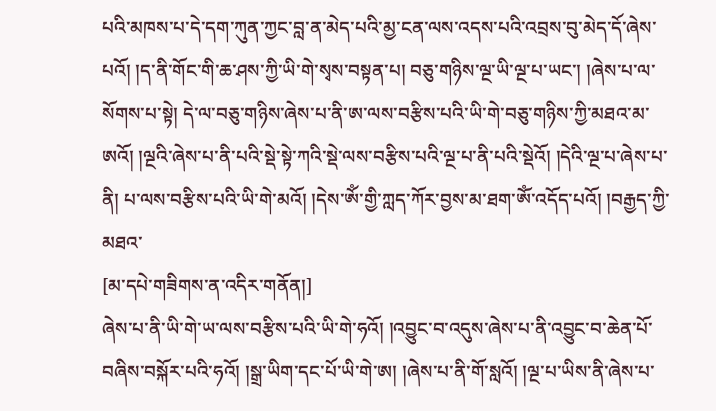པའི་མཁས་པ་དེ་དག་ཀུན་ཀྱང་བླ་ན་མེད་པའི་མྱ་ངན་ལས་འདས་པའི་འབྲས་བུ་མེད་དོ་ཞེས་པའོ། །ད་ནི་གོང་གི་ཆ་ཤས་ཀྱི་ཡི་གེ་སྭས་བསྟན་པ། བཅུ་གཉིས་ལྔ་ཡི་ལྔ་པ་ཡང་། །ཞེས་པ་ལ་སོགས་པ་སྟེ། དེ་ལ་བཅུ་གཉིས་ཞེས་པ་ནི་ཨ་ལས་བརྩིས་པའི་ཡི་གེ་བཅུ་གཉིས་ཀྱི་མཐའ་མ་ཨའོ། །ལྔའི་ཞེས་པ་ནི་པའི་སྡེ་སྟེ་ཀའི་སྡེ་ལས་བརྩིས་པའི་ལྔ་པ་ནི་པའི་སྡེའོ། །དེའི་ལྔ་པ་ཞེས་པ་ནི། པ་ལས་བརྩིས་པའི་ཡི་གེ་མའོ། །དེས་ཨོཾ་གྱི་ཀླད་ཀོར་བྱས་མ་ཐག་ཨོཾ་འདོད་པའོ། །བརྒྱད་ཀྱི་མཐའ་
[མ་དཔེ་གཟིགས་ན་འདིར་གནོན།]
ཞེས་པ་ནི་ཡི་གེ་ཡ་ལས་བརྩིས་པའི་ཡི་གེ་ཧའོ། །འབྱུང་བ་འདུས་ཞེས་པ་ནི་འབྱུང་བ་ཆེན་པོ་བཞིས་བསྐོར་པའི་ཧའོ། །སྒྲ་ཡིག་དང་པོ་ཡི་གེ་ཨ། །ཞེས་པ་ནི་གོ་སླའོ། །ལྔ་པ་ཡིས་ནི་ཞེས་པ་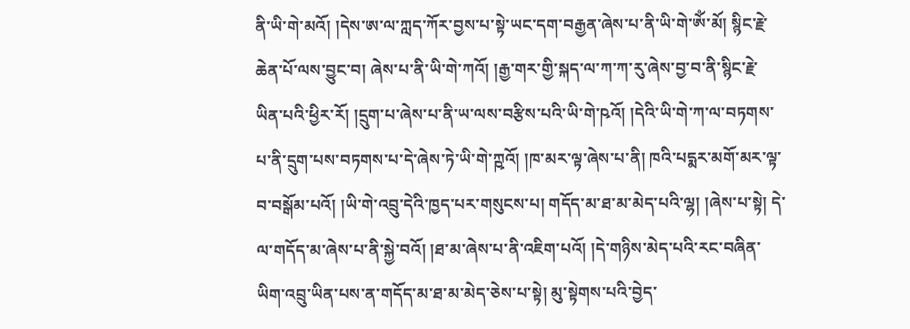ནི་ཡི་གེ་མའོ། །དེས་ཨ་ལ་ཀླད་ཀོར་བྱས་པ་སྟེ་ཡང་དག་བརྒྱན་ཞེས་པ་ནི་ཡི་གེ་ཨོཾ་མོ། སྙིང་རྗེ་ཆེན་པོ་ལས་བྱུང་བ། ཞེས་པ་ནི་ཡི་གེ་ཀའོ། །རྒྱ་གར་གྱི་སྐད་ལ་ཀ་ཀ་རུ་ཞེས་བྱ་བ་ནི་སྙིང་རྗེ་ཡིན་པའི་ཕྱིར་རོ། །དྲུག་པ་ཞེས་པ་ནི་ཡ་ལས་བརྩིས་པའི་ཡི་གེ་ཥའོ། །དེའི་ཡི་གེ་ཀ་ལ་བཏགས་པ་ནི་དྲུག་པས་བཏགས་པ་དེ་ཞེས་ཏེ་ཡི་གེ་ཀྵའོ། །ཁ་མར་ལྟ་ཞེས་པ་ནི། ཁའི་པདྨར་མགོ་མར་ལྟ་བ་བསྒོམ་པའོ། །ཡི་གེ་འབྲུ་དེའི་ཁྱད་པར་གསུངས་པ། གདོད་མ་ཐ་མ་མེད་པའི་ལྷ། །ཞེས་པ་སྟེ། དེ་ལ་གདོད་མ་ཞེས་པ་ནི་སྐྱེ་བའོ། །ཐ་མ་ཞེས་པ་ནི་འཇིག་པའོ། །དེ་གཉིས་མེད་པའི་རང་བཞིན་ཡིག་འབྲུ་ཡིན་པས་ན་གདོད་མ་ཐ་མ་མེད་ཅེས་པ་སྟེ། མུ་སྟེགས་པའི་བྱེད་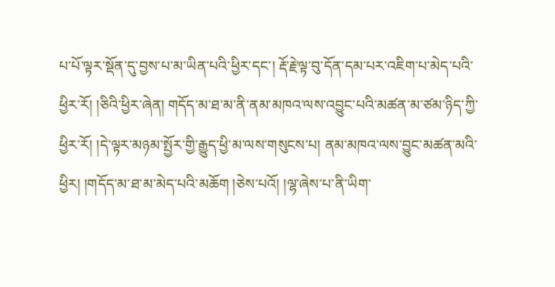པ་པོ་ལྟར་སྡོན་དུ་བྱས་པ་མ་ཡིན་པའི་ཕྱིར་དང་། རྡོ་རྗེ་ལྟ་བུ་དོན་དམ་པར་འཇིག་པ་མེད་པའི་ཕྱིར་རོ། །ཅིའི་ཕྱིར་ཞེན། གདོད་མ་ཐ་མ་ནི་ནམ་མཁའ་ལས་འབྱུང་པའི་མཚན་མ་ཙམ་ཉིད་ཀྱི་ཕྱིར་རོ། །དེ་ལྟར་མཉམ་སྤྱོར་གྱི་རྒྱུད་ཕྱི་མ་ལས་གསུངས་པ། ནམ་མཁའ་ལས་བྱུང་མཚན་མའི་ཕྱིར། །གདོད་མ་ཐ་མ་མེད་པའི་མཆོག །ཅེས་པའོ། །ལྷ་ཞེས་པ་ནི་ཡིག་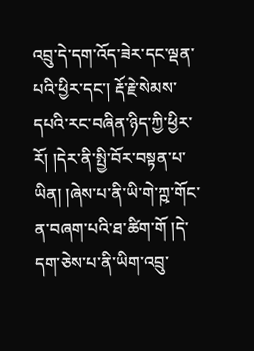འབྲུ་དེ་དག་འོད་ཟེར་དང་ལྡན་པའི་ཕྱིར་དང་། རྡོ་རྗེ་སེམས་དཔའི་རང་བཞིན་ཉིད་ཀྱི་ཕྱིར་རོ། །དེར་ནི་སྤྱི་བོར་བསྟན་པ་ཡིན། །ཞེས་པ་ནི་ཡི་གེ་ཀྵ་གོང་ན་བཞག་པའི་ཐ་ཚིག་གོ །དེ་དག་ཅེས་པ་ནི་ཡིག་འབྲུ་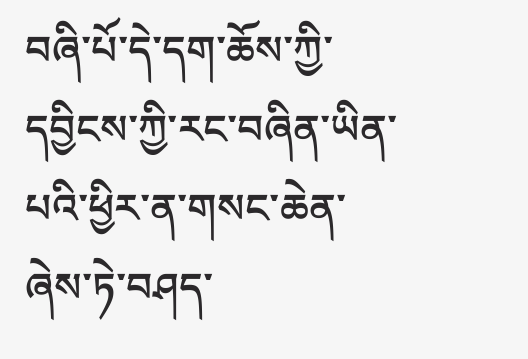བཞི་པོ་དེ་དག་ཆོས་ཀྱི་དབྱིངས་ཀྱི་རང་བཞིན་ཡིན་པའི་ཕྱིར་ན་གསང་ཆེན་ཞེས་ཏེ་བཤད་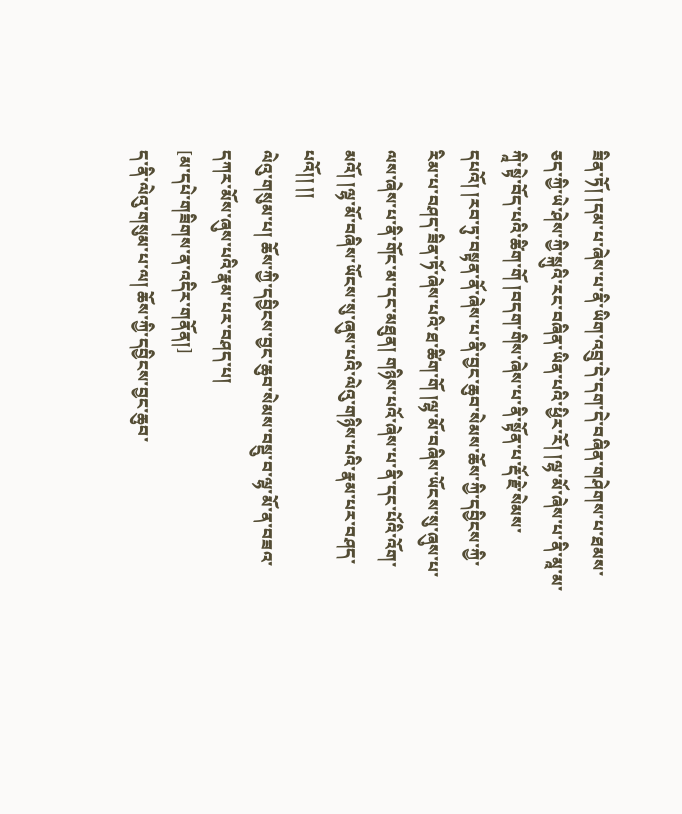ཟིན་ཏོ། །དམ་པ་ཞེས་པ་ནི་ཡིག་འབྲུ་དེ་དག་དེ་བཞིན་གཤེགས་པ་ཐམས་ཅད་ཀྱི་ཡེ་ཤེས་ཀྱི་སྐུའི་རང་བཞིན་ཡིན་པའི་ཕྱིར་རོ། །ལྷ་མོ་ཞེས་པ་ནི་མཱ་མ་ཀཱི་སྟེ་བོད་པའི་ཚིག་གོ །བདག་གིས་ཞེས་པ་ནི་སྟོན་པ་རྡོ་རྗེ་སེམས་དཔའོ། །རབ་ཏུ་བསྟན་ནོ་ཞེས་པ་ནི་བྱང་ཆུབ་སེམས་ཆོས་ཀྱི་དབྱིངས་ཀྱི་རིམ་པ་བཤད་ཟིན་ཏོ་ཞེས་པའི་ཐ་ཚིག་གོ །ལྷ་མོ་བཞིས་ཡོངས་སུ་ཞུས་པ་ལས་ཞེས་པ་ནི་གོང་མ་དང་མཐུན། གཉིས་པའོ་ཞེས་པ་ནི་དང་པོའི་འོག་མའོ། །ལྷ་མོ་བཞིས་ཡོངས་སུ་ཞུས་པའི་ལེའུ་གཉིས་པའི་རྣམ་པར་བཤད་པའོ།། །།
ལེའུ་གསུམ་པ། ཆོས་ཀྱི་དབྱིངས་བྱང་ཆུབ་སེམས་བསྡུ་བ་ལྷ་མོ་ན་བཟའ་དཀར་མོས་ཞུས་པའི་རྣམ་པར་བཤད་པ།
[མ་དཔེ་གཟིགས་ན་འདིར་གནོན།]
ད་ནི་ལེའུ་གསུམ་པ་ལ། ཆོས་ཀྱི་དབྱིངས་བྱང་ཆུབ་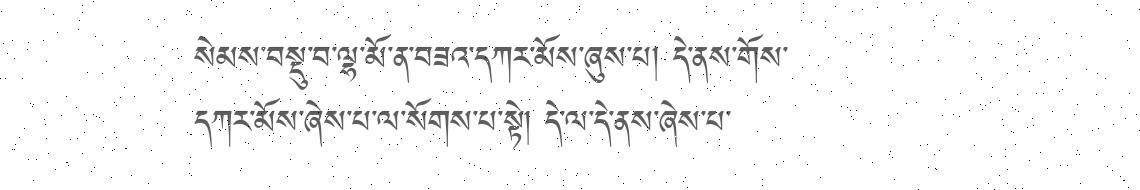སེམས་བསྡུ་བ་ལྷ་མོ་ན་བཟའ་དཀར་མོས་ཞུས་པ། དེ་ནས་གོས་དཀར་མོས་ཞེས་པ་ལ་སོགས་པ་སྟེ། དེ་ལ་དེ་ནས་ཞེས་པ་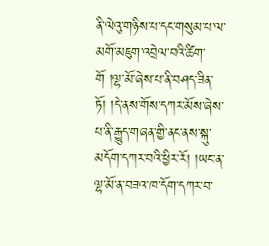ནི་ལེའུ་གཉིས་པ་དང་གསུམ་པ་ལ་མགོ་མཇུག་འབྲེལ་བའི་ཚིག་གོ །ལྷ་མོ་ཞེས་པ་ནི་བཤད་ཟིན་ཏོ། །དེ་ནས་གོས་དཀར་མོས་ཞེས་པ་ནི་རྒྱུད་གཞན་གྱི་ནང་ནས་སྐུ་མདོག་དཀར་བའི་ཕྱིར་རོ། །ཡང་ན་ལྷ་མོ་ན་བཟའ་ཁ་དོག་དཀར་བ་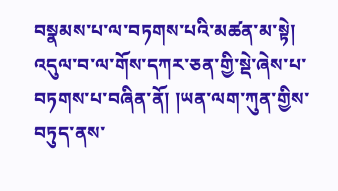བསྣམས་པ་ལ་བཏགས་པའི་མཚན་མ་སྟེ། འདུལ་བ་ལ་གོས་དཀར་ཅན་གྱི་སྡེ་ཞེས་པ་བཏགས་པ་བཞིན་ནོ། །ཡན་ལག་ཀུན་གྱིས་བཏུད་ནས་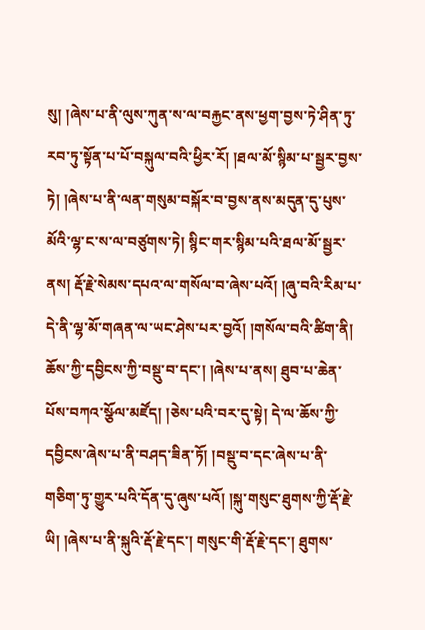སུ། །ཞེས་པ་ནི་ལུས་ཀུན་ས་ལ་བརྐྱང་ནས་ཕྱག་བྱས་ཏེ་ཤིན་ཏུ་རབ་ཏུ་སྟོན་པ་པོ་བསྐུལ་བའི་ཕྱིར་རོ། །ཐལ་མོ་སྙིམ་པ་སྦྱར་བྱས་ཏེ། །ཞེས་པ་ནི་ལན་གསུམ་བསྐོར་བ་བྱས་ནས་མདུན་དུ་པུས་མོའི་ལྷ་ང་ས་ལ་བཙུགས་ཏེ། སྙིང་གར་སྙིམ་པའི་ཐལ་མོ་སྦྱར་ནས། རྡོ་རྗེ་སེམས་དཔའ་ལ་གསོལ་བ་ཞེས་པའོ། །ཞུ་བའི་རིམ་པ་དེ་ནི་ལྷ་མོ་གཞན་ལ་ཡང་ཤེས་པར་བྱའོ། །གསོལ་བའི་ཚིག་ནི། ཆོས་ཀྱི་དབྱིངས་ཀྱི་བསྡུ་བ་དང་། །ཞེས་པ་ནས། ཐུབ་པ་ཆེན་པོས་བཀའ་སྩོལ་མཛོད། །ཅེས་པའི་བར་དུ་སྟེ། དེ་ལ་ཆོས་ཀྱི་དབྱིངས་ཞེས་པ་ནི་བཤད་ཟིན་ཏོ། །བསྡུ་བ་དང་ཞེས་པ་ནི་གཅིག་ཏུ་གྱུར་པའི་དོན་དུ་ཞུས་པའོ། །སྐུ་གསུང་ཐུགས་ཀྱི་རྡོ་རྗེ་ཡི། །ཞེས་པ་ནི་སྐུའི་རྡོ་རྗེ་དང་། གསུང་གི་རྡོ་རྗེ་དང་། ཐུགས་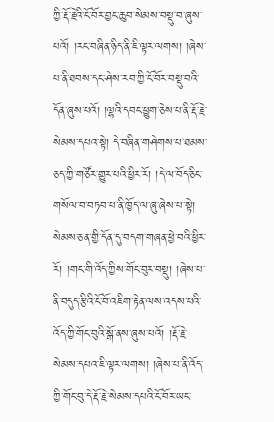ཀྱི་རྡོ་རྗེའི་ངོ་བོར་བྱང་ཆུབ་སེམས་བསྡུ་བ་ཞུས་པའོ། །རང་བཞིན་ཉིད་ནི་ཇི་ལྟར་ལགས། །ཞེས་པ་ནི་ཐབས་དང་ཤེས་རབ་ཀྱི་ངོ་བོར་བསྡུ་བའི་དོན་ཞུས་པའོ། །ལྷའི་དབང་ཕྱུག་ཅེས་པ་ནི་རྡོ་རྗེ་སེམས་དཔའ་སྟེ། དེ་བཞིན་གཤེགས་པ་ཐམས་ཅད་ཀྱི་གཙོར་གྱུར་པའི་ཕྱིར་རོ། །དེ་ལ་བོད་ཅིང་གསོལ་བ་བཏབ་པ་ནི་ཁྱོད་ལ་ཞུ་ཞེས་པ་སྟེ། སེམས་ཅན་གྱི་དོན་དུ་བདག་གཞན་ཕྱེ་བའི་ཕྱིར་རོ། །གང་གི་འོད་ཀྱིས་གོང་བུར་བསྡུ། །ཞེས་པ་ནི་བདུད་རྩིའི་ངོ་བོ་འཇིག་རྟེན་ལས་འདས་པའི་འོད་ཀྱི་གོང་བུའི་སྒོ་ནས་ཞུས་པའོ། །རྡོ་རྗེ་སེམས་དཔའ་ཇི་ལྟར་ལགས། །ཞེས་པ་ནི་འོད་ཀྱི་གོང་བུ་དེ་རྡོ་རྗེ་སེམས་དཔའི་ངོ་བོར་ཡང་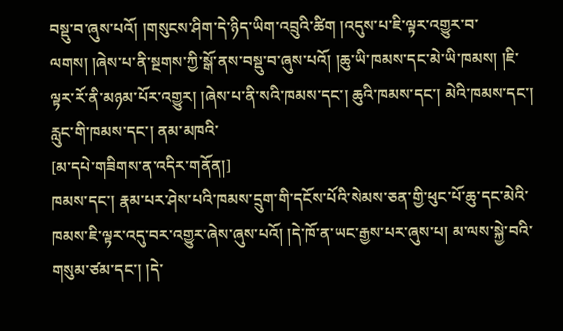བསྡུ་བ་ཞུས་པའོ། །གསུངས་ཤིག་དེ་ཉིད་ཡིག་འབྲུའི་ཚིག །འདུས་པ་ཇི་ལྟར་འགྱུར་བ་ལགས། །ཞེས་པ་ནི་སྔགས་ཀྱི་སྒོ་ནས་བསྡུ་བ་ཞུས་པའོ། །ཆུ་ཡི་ཁམས་དང་མེ་ཡི་ཁམས། །ཇི་ལྟར་རོ་ནི་མཉམ་པོར་འགྱུར། །ཞེས་པ་ནི་སའི་ཁམས་དང་། ཆུའི་ཁམས་དང་། མེའི་ཁམས་དང་། རླུང་གི་ཁམས་དང་། ནམ་མཁའི་
[མ་དཔེ་གཟིགས་ན་འདིར་གནོན།]
ཁམས་དང་། རྣམ་པར་ཤེས་པའི་ཁམས་དྲུག་གི་དངོས་པོའི་སེམས་ཅན་གྱི་ཕུང་པོ་ཆུ་དང་མེའི་ཁམས་ཇི་ལྟར་འདུ་བར་འགྱུར་ཞེས་ཞུས་པའོ། །དེ་ཁོ་ན་ཡང་རྒྱས་པར་ཞུས་པ། མ་ལས་སྐྱེ་བའི་གསུམ་ཙམ་དང་། །དེ་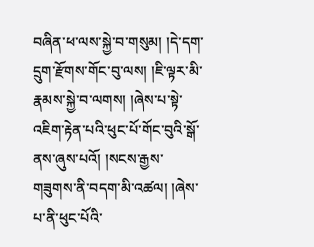བཞིན་ཕ་ལས་སྐྱེ་བ་གསུམ། །དེ་དག་དྲུག་རྫོགས་གོང་བུ་ལས། །ཇི་ལྟར་མི་རྣམས་སྐྱེ་བ་ལགས། །ཞེས་པ་སྟེ་འཇིག་རྟེན་པའི་ཕུང་པོ་གོང་བུའི་སྒོ་ནས་ཞུས་པའོ། །སངས་རྒྱས་གཟུགས་ནི་བདག་མི་འཚལ། །ཞེས་པ་ནི་ཕུང་པོའི་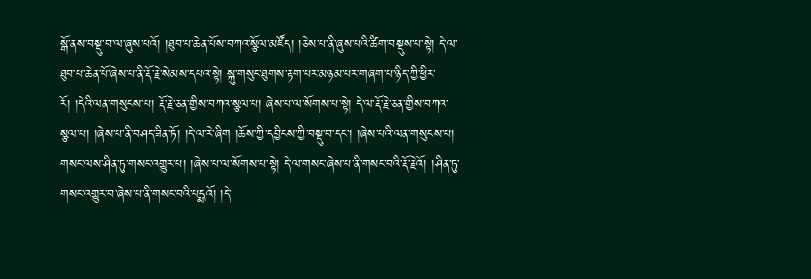སྒོ་ནས་བསྡུ་བ་ལ་ཞུས་པའོ། །ཐུབ་པ་ཆེན་པོས་བཀའ་སྩོལ་མཛོད། །ཅེས་པ་ནི་ཞུས་པའི་ཚིག་བསྡུས་པ་སྟེ། དེ་ལ་ཐུབ་པ་ཆེན་པོ་ཞེས་པ་ནི་རྡོ་རྗེ་སེམས་དཔའ་སྟེ། སྐུ་གསུང་ཐུགས་རྟག་པར་མཉམ་པར་གཞག་པ་ཉིད་ཀྱི་ཕྱིར་རོ། །དེའི་ལན་གསུངས་པ། རྡོ་རྗེ་ཅན་གྱིས་བཀའ་སྩལ་པ། ཞེས་པ་ལ་སོགས་པ་སྟེ། དེ་ལ་རྡོ་རྗེ་ཅན་གྱིས་བཀའ་སྩལ་པ། །ཞེས་པ་ནི་བཤད་ཟིན་ཏོ། །དེ་ལ་རེ་ཞིག །ཆོས་ཀྱི་དབྱིངས་ཀྱི་བསྡུ་བ་དང་། །ཞེས་པའི་ལན་གསུངས་པ། གསང་ལས་ཤིན་ཏུ་གསང་འགྱུར་པ། །ཞེས་པ་ལ་སོགས་པ་སྟེ། དེ་ལ་གསང་ཞེས་པ་ནི་གསང་བའི་རྡོ་རྗེའོ། །ཤིན་ཏུ་གསང་འགྱུར་བ་ཞེས་པ་ནི་གསང་བའི་པདྨའོ། །དེ་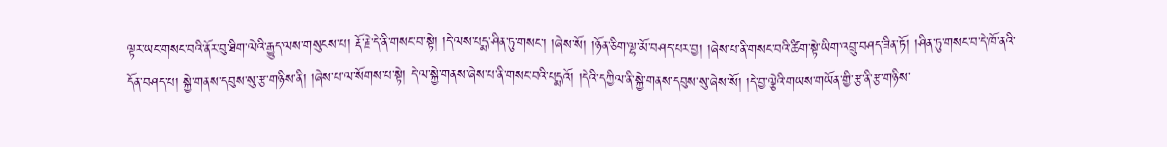ལྟར་ཡང་གསང་བའི་ནོར་བུ་ཐིག་ལེའི་རྒྱུད་ལས་གསུངས་པ། རྡོ་རྗེ་དེ་ནི་གསང་བ་སྟེ། །དེ་ལས་པདྨ་ཤིན་ཏུ་གསང་། །ཞེས་སོ། །ཉོན་ཅིག་ལྷ་མོ་བཤད་པར་བྱ། །ཞེས་པ་ནི་གསང་བའི་ཚིག་སྟེ་ཡིག་འབྲུ་བཤད་ཟིན་ཏོ། །ཤིན་ཏུ་གསང་བ་དེ་ཁོ་ནའི་དོན་བཤད་པ། སྐྱེ་གནས་དབུས་སུ་རྩ་གཉིས་ནི། །ཞེས་པ་ལ་སོགས་པ་སྟེ། དེ་ལ་སྐྱེ་གནས་ཞེས་པ་ནི་གསང་བའི་པདྨའོ། །དེའི་དཀྱིལ་ནི་སྐྱེ་གནས་དབུས་སུ་ཞེས་སོ། །དེ་བྱ་ལྕེའི་གཡས་གཡོན་གྱི་རྩ་ནི་རྩ་གཉིས་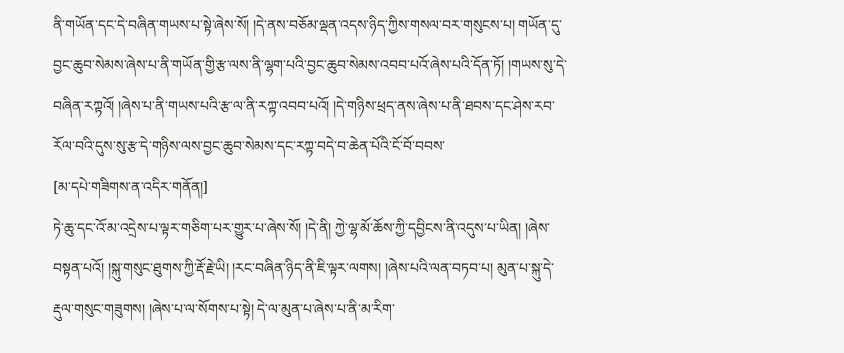ནི་གཡོན་དང་དེ་བཞིན་གཡས་པ་སྟེ་ཞེས་སོ། །དེ་ནས་བཅོམ་ལྡན་འདས་ཉིད་ཀྱིས་གསལ་བར་གསུངས་པ། གཡོན་དུ་བྱང་ཆུབ་སེམས་ཞེས་པ་ནི་གཡོན་གྱི་རྩ་ལས་ནི་ལྷག་པའི་བྱང་ཆུབ་སེམས་འབབ་པའོ་ཞེས་པའི་དོན་ཏོ། །གཡས་སུ་དེ་བཞིན་རཀྟའོ། །ཞེས་པ་ནི་གཡས་པའི་རྩ་ལ་ནི་རཀྟ་འབབ་པའོ། །དེ་གཉིས་ཕྲད་ནས་ཞེས་པ་ནི་ཐབས་དང་ཤེས་རབ་རོལ་བའི་དུས་སུ་རྩ་དེ་གཉིས་ལས་བྱང་ཆུབ་སེམས་དང་རཀྟ་བདེ་བ་ཆེན་པོའི་ངོ་བོ་བབས་
[མ་དཔེ་གཟིགས་ན་འདིར་གནོན།]
ཏེ་ཆུ་དང་འོ་མ་འདྲེས་པ་ལྟར་གཅིག་པར་གྱུར་པ་ཞེས་སོ། །དེ་ནི། ཀྱེ་ལྷ་མོ་ཆོས་ཀྱི་དབྱིངས་ནི་འདུས་པ་ཡིན། །ཞེས་བསྟན་པའོ། །སྐུ་གསུང་ཐུགས་ཀྱི་རྡོ་རྗེ་ཡི། །རང་བཞིན་ཉིད་ནི་ཇི་ལྟར་ལགས། །ཞེས་པའི་ལན་བཏབ་པ། མུན་པ་སྐུ་དེ་རྡུལ་གསུང་གཟུགས། །ཞེས་པ་ལ་སོགས་པ་སྟེ། དེ་ལ་མུན་པ་ཞེས་པ་ནི་མ་རིག་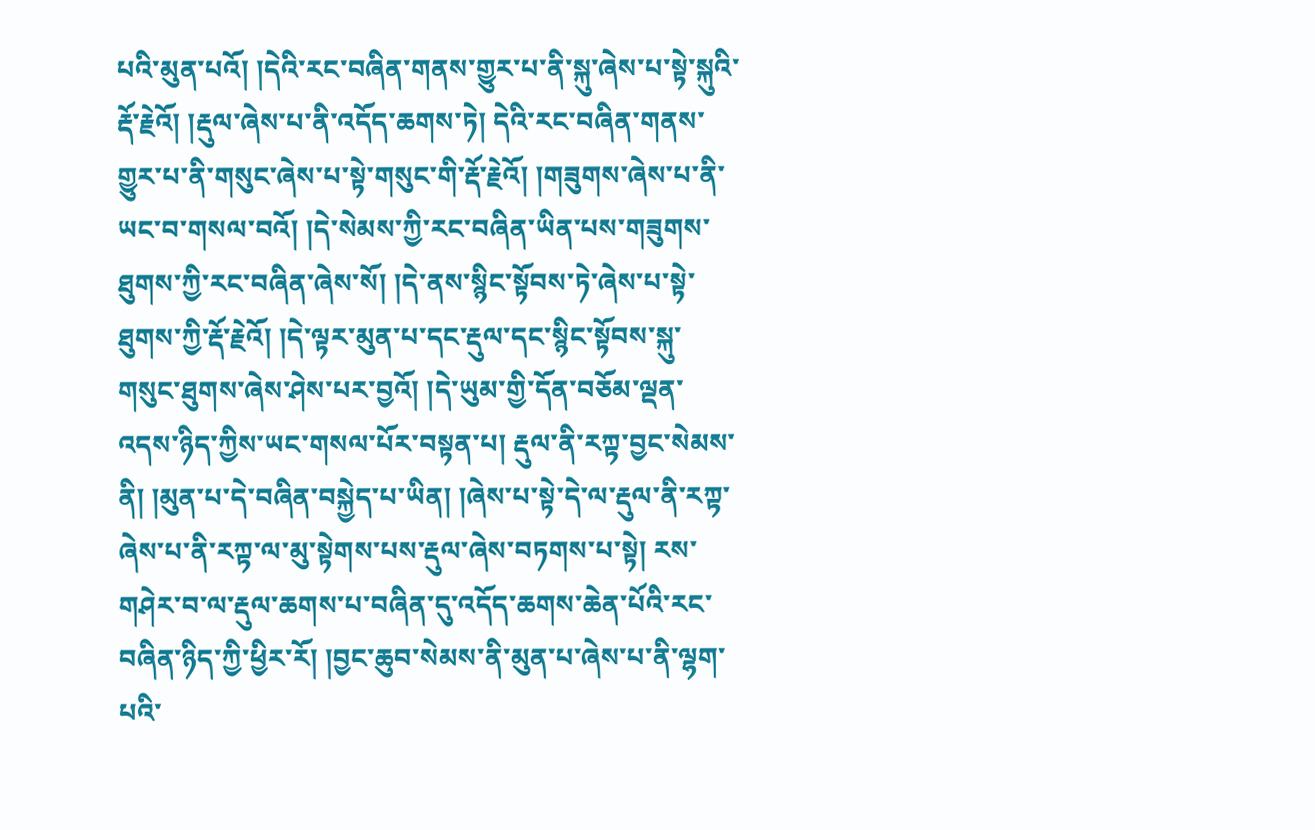པའི་མུན་པའོ། །དེའི་རང་བཞིན་གནས་གྱུར་པ་ནི་སྐུ་ཞེས་པ་སྟེ་སྐུའི་རྡོ་རྗེའོ། །རྡུལ་ཞེས་པ་ནི་འདོད་ཆགས་ཏེ། དེའི་རང་བཞིན་གནས་གྱུར་པ་ནི་གསུང་ཞེས་པ་སྟེ་གསུང་གི་རྡོ་རྗེའོ། །གཟུགས་ཞེས་པ་ནི་ཡང་བ་གསལ་བའོ། །དེ་སེམས་ཀྱི་རང་བཞིན་ཡིན་པས་གཟུགས་ཐུགས་ཀྱི་རང་བཞིན་ཞེས་སོ། །དེ་ནས་སྙིང་སྟོབས་ཏེ་ཞེས་པ་སྟེ་ཐུགས་ཀྱི་རྡོ་རྗེའོ། །དེ་ལྟར་མུན་པ་དང་རྡུལ་དང་སྙིང་སྟོབས་སྐུ་གསུང་ཐུགས་ཞེས་ཤེས་པར་བྱའོ། །དེ་ཡུམ་གྱི་དོན་བཅོམ་ལྡན་འདས་ཉིད་ཀྱིས་ཡང་གསལ་པོར་བསྟན་པ། རྡུལ་ནི་རཀྟ་བྱང་སེམས་ནི། །མུན་པ་དེ་བཞིན་བསྐྱེད་པ་ཡིན། །ཞེས་པ་སྟེ་དེ་ལ་རྡུལ་ནི་རཀྟ་ཞེས་པ་ནི་རཀྟ་ལ་མུ་སྟེགས་པས་རྡུལ་ཞེས་བཏགས་པ་སྟེ། རས་གཤེར་བ་ལ་རྡུལ་ཆགས་པ་བཞིན་དུ་འདོད་ཆགས་ཆེན་པོའི་རང་བཞིན་ཉིད་ཀྱི་ཕྱིར་རོ། །བྱང་ཆུབ་སེམས་ནི་མུན་པ་ཞེས་པ་ནི་ལྷག་པའི་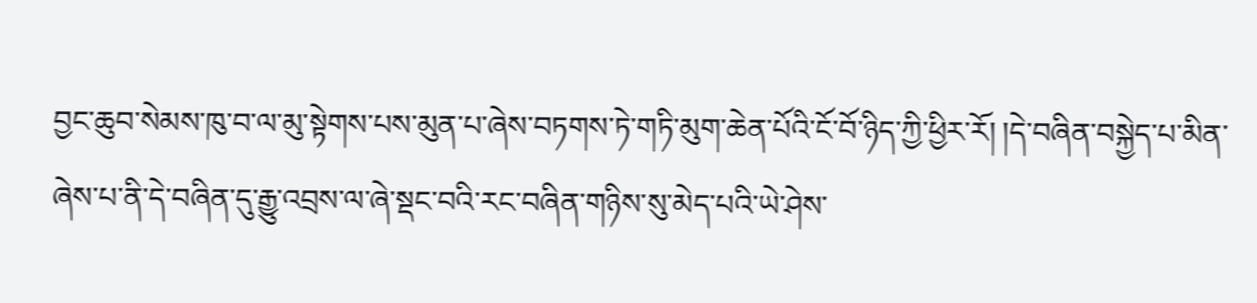བྱང་ཆུབ་སེམས་ཁུ་བ་ལ་མུ་སྟེགས་པས་མུན་པ་ཞེས་བཏགས་ཏེ་གཏི་མུག་ཆེན་པོའི་ངོ་བོ་ཉིད་ཀྱི་ཕྱིར་རོ། །དེ་བཞིན་བསྐྱེད་པ་མིན་ཞེས་པ་ནི་དེ་བཞིན་དུ་རྒྱུ་འབྲས་ལ་ཞེ་སྡང་བའི་རང་བཞིན་གཉིས་སུ་མེད་པའི་ཡེ་ཤེས་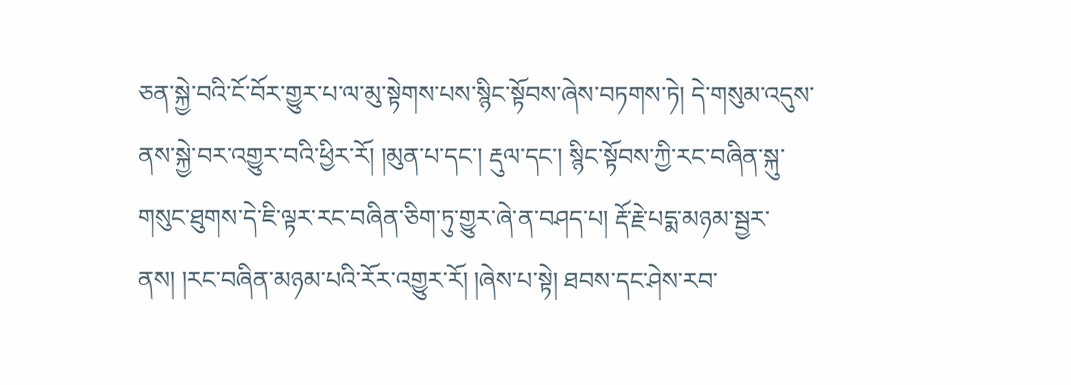ཅན་སྐྱེ་བའི་ངོ་བོར་གྱུར་པ་ལ་མུ་སྟེགས་པས་སྙིང་སྟོབས་ཞེས་བཏགས་ཏེ། དེ་གསུམ་འདུས་ནས་སྐྱེ་བར་འགྱུར་བའི་ཕྱིར་རོ། །མུན་པ་དང་། རྡུལ་དང་། སྙིང་སྟོབས་ཀྱི་རང་བཞིན་སྐུ་གསུང་ཐུགས་དེ་ཇི་ལྟར་རང་བཞིན་ཅིག་ཏུ་གྱུར་ཞེ་ན་བཤད་པ། རྡོ་རྗེ་པདྨ་མཉམ་སྦྱར་ནས། །རང་བཞིན་མཉམ་པའི་རོར་འགྱུར་རོ། །ཞེས་པ་སྟེ། ཐབས་དང་ཤེས་རབ་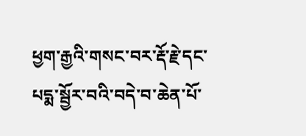ཕྱག་རྒྱའི་གསང་བར་རྡོ་རྗེ་དང་པདྨ་སྦྱོར་བའི་བདེ་བ་ཆེན་པོ་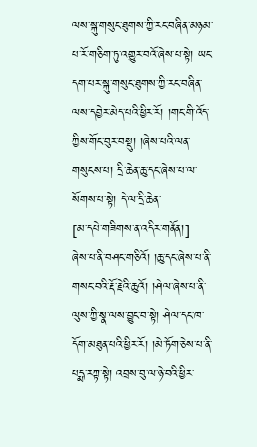ལས་སྐུ་གསུང་ཐུགས་ཀྱི་རང་བཞིན་མཉམ་པ་རོ་གཅིག་ཏུ་འགྱུར་བའོ་ཞེས་པ་སྟེ། ཡང་དག་པར་སྐུ་གསུང་ཐུགས་ཀྱི་རང་བཞིན་ལས་དབྱེར་མེད་པའི་ཕྱིར་རོ། །གང་གི་འོད་ཀྱིས་གོང་བུར་བསྡུ། །ཞེས་པའི་ལན་གསུངས་པ། དྲི་ཆེན་ཆུ་དང་ཞེས་པ་ལ་སོགས་པ་སྟེ། དེ་ལ་དྲི་ཆེན་
[མ་དཔེ་གཟིགས་ན་འདིར་གནོན།]
ཞེས་པ་ནི་བཤང་གཅིའོ། །ཆུ་དང་ཞེས་པ་ནི་གསང་བའི་རྡོ་རྗེའི་ཆུའོ། །ཤེལ་ཞེས་པ་ནི་ལུས་ཀྱི་སྣ་ལས་བྱུང་བ་སྟེ། ཤེལ་དང་ཁ་དོག་མཐུན་པའི་ཕྱིར་རོ། །མེ་ཏོག་ཅེས་པ་ནི་པདྨ་རཀྟ་སྟེ། འབྲས་བུ་ལ་ཉེ་བའི་ཕྱིར་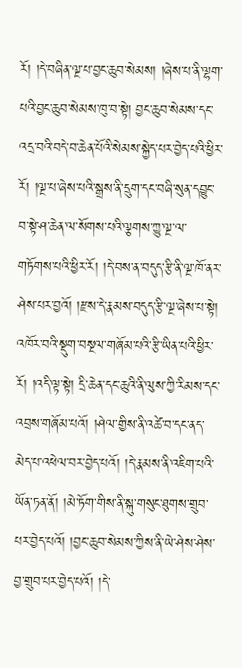རོ། །དེ་བཞིན་ལྔ་པ་བྱང་ཆུབ་སེམས། །ཞེས་པ་ནི་ལྷག་པའི་བྱང་ཆུབ་སེམས་ཁུ་བ་སྟེ། བྱང་ཆུབ་སེམས་དང་འདྲ་བའི་བདེ་བ་ཆེན་པོའི་སེམས་སྐྱེད་པར་བྱེད་པའི་ཕྱིར་རོ། །ལྔ་པ་ཞེས་པའི་སྒྲས་ནི་དྲུག་དང་བཞི་སུན་དབྱུང་བ་སྟེ་ཤ་ཆེན་ལ་སོགས་པའི་ལྕགས་ཀྱུ་ལྔ་ལ་གཏོགས་པའི་ཕྱིར་རོ། །དེ་བས་ན་བདུད་རྩི་ནི་ལྔ་ཁོ་ནར་ཤེས་པར་བྱའོ། །རྫས་དེ་རྣམས་བདུད་རྩི་ལྔ་ཞེས་པ་སྟེ། འཁོར་བའི་སྡུག་བསྔལ་གཞོམ་པའི་རྩི་ཡིན་པའི་ཕྱིར་རོ། །འདི་ལྟ་སྟེ། དྲི་ཆེན་དང་ཆུའི་ནི་ལུས་ཀྱི་རིམས་དང་འབྲས་གཞོམ་པའོ། །ཤེལ་གྱིས་ནི་འཚེ་བ་དང་ནད་མེད་པ་འཕེལ་བར་བྱེད་པའོ། །དེ་རྣམས་ནི་འཇིག་པའི་ཡོན་ཏན་ནོ། །མེ་ཏོག་གིས་ནི་སྐུ་གསུང་ཐུགས་གྲུབ་པར་བྱེད་པའོ། །བྱང་ཆུབ་སེམས་ཀྱིས་ནི་ཡེ་ཤེས་ཤེས་བྱ་གྲུབ་པར་བྱེད་པའོ། །དེ་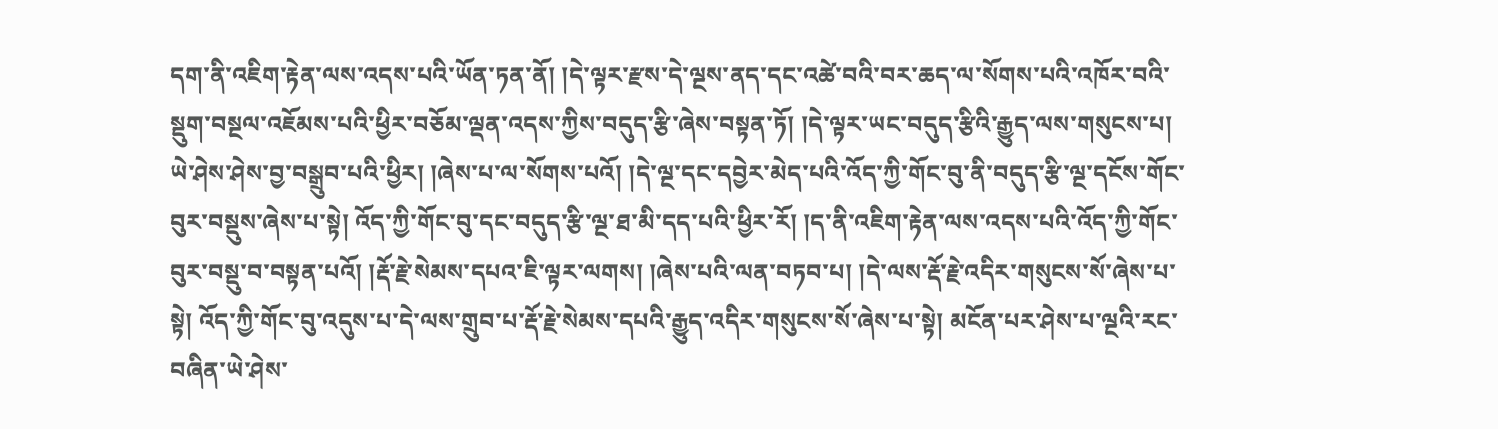དག་ནི་འཇིག་རྟེན་ལས་འདས་པའི་ཡོན་ཏན་ནོ། །དེ་ལྟར་རྫས་དེ་ལྔས་ནད་དང་འཚེ་བའི་བར་ཆད་ལ་སོགས་པའི་འཁོར་བའི་སྡུག་བསྔལ་འཇོམས་པའི་ཕྱིར་བཅོམ་ལྡན་འདས་ཀྱིས་བདུད་རྩི་ཞེས་བསྟན་ཏོ། །དེ་ལྟར་ཡང་བདུད་རྩིའི་རྒྱུད་ལས་གསུངས་པ། ཡེ་ཤེས་ཤེས་བྱ་བསྒྲུབ་པའི་ཕྱིར། །ཞེས་པ་ལ་སོགས་པའོ། །དེ་ལྔ་དང་དབྱེར་མེད་པའི་འོད་ཀྱི་གོང་བུ་ནི་བདུད་རྩི་ལྔ་དངོས་གོང་བུར་བསྡུས་ཞེས་པ་སྟེ། འོད་ཀྱི་གོང་བུ་དང་བདུད་རྩི་ལྔ་ཐ་མི་དད་པའི་ཕྱིར་རོ། །ད་ནི་འཇིག་རྟེན་ལས་འདས་པའི་འོད་ཀྱི་གོང་བུར་བསྡུ་བ་བསྟན་པའོ། །རྡོ་རྗེ་སེམས་དཔའ་ཇི་ལྟར་ལགས། །ཞེས་པའི་ལན་བཏབ་པ། །དེ་ལས་རྡོ་རྗེ་འདིར་གསུངས་སོ་ཞེས་པ་སྟེ། འོད་ཀྱི་གོང་བུ་འདུས་པ་དེ་ལས་གྲུབ་པ་རྡོ་རྗེ་སེམས་དཔའི་རྒྱུད་འདིར་གསུངས་སོ་ཞེས་པ་སྟེ། མངོན་པར་ཤེས་པ་ལྔའི་རང་བཞིན་ཡེ་ཤེས་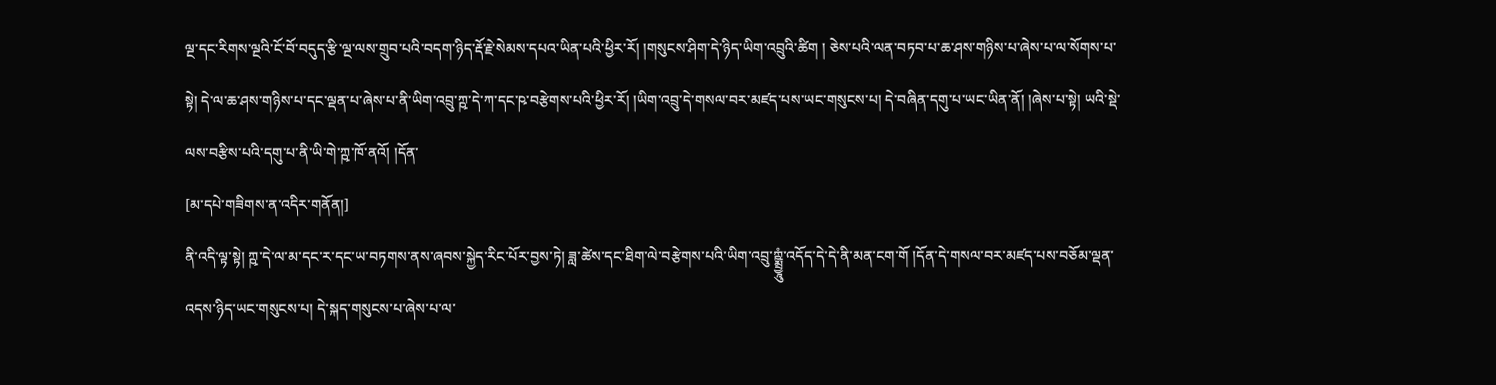ལྔ་དང་རིགས་ལྔའི་ངོ་བོ་བདུད་རྩི་ལྔ་ལས་གྲུབ་པའི་བདག་ཉིད་རྡོ་རྗེ་སེམས་དཔའ་ཡིན་པའི་ཕྱིར་རོ། །གསུངས་ཤིག་དེ་ཉིད་ཡིག་འབྲུའི་ཚིག ། ཅེས་པའི་ལན་བཏབ་པ་ཆ་ཤས་གཉིས་པ་ཞེས་པ་ལ་སོགས་པ་སྟེ། དེ་ལ་ཆ་ཤས་གཉིས་པ་དང་ལྡན་པ་ཞེས་པ་ནི་ཡིག་འབྲུ་ཀྵ་དེ་ཀ་དང་ཥ་བརྩེགས་པའི་ཕྱིར་རོ། །ཡིག་འབྲུ་དེ་གསལ་བར་མཛད་པས་ཡང་གསུངས་པ། དེ་བཞིན་དགུ་པ་ཡང་ཡིན་ནོ། །ཞེས་པ་སྟེ། ཡའི་སྡེ་ལས་བརྩིས་པའི་དགུ་པ་ནི་ཡི་གེ་ཀྵ་ཁོ་ནའོ། །དོན་
[མ་དཔེ་གཟིགས་ན་འདིར་གནོན།]
ནི་འདི་ལྟ་སྟེ། ཀྵ་དེ་ལ་མ་དང་ར་དང་ཡ་བཏགས་ནས་ཞབས་སྐྱེད་རིང་པོར་བྱས་ཏེ། ཟླ་ཚེས་དང་ཐིག་ལེ་བརྩེགས་པའི་ཡིག་འབྲུ་ཀྵྨྲྱཱུཾ་འདོད་དེ་དེ་ནི་མན་ངག་གོ །དོན་དེ་གསལ་བར་མཛད་པས་བཅོམ་ལྡན་འདས་ཉིད་ཡང་གསུངས་པ། དེ་སྐད་གསུངས་པ་ཞེས་པ་ལ་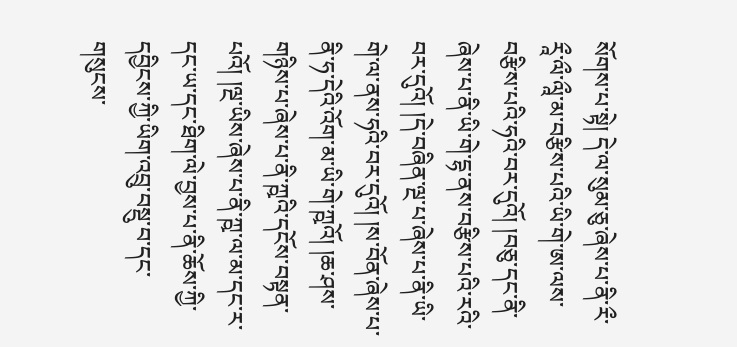སོགས་པ་སྟེ། དེ་ལ་སུམ་ཅུ་ཞེས་པ་ནི་རྀ་རཱྀ་ལྀ་ལཱྀ་མ་བརྩིས་པའི་ཡི་གེ་ཨ་ལས་བརྩིས་པའི་ཧའི་བར་དུའོ། །བཅུ་དང་ནི་ཞེས་པ་ནི་ཡི་གེ་དྷ་ནས་བརྩིས་པའི་རའི་བར་དུའོ། །དེ་བཞིན་ལྔ་པ་ཞེས་པ་ནི་ཡི་གེ་ལ་ནས་ཧའི་བར་དུའོ། །ས་བོན་ཞེས་པ་ནི་ཧ་དེའི་འོག་མ་ཡི་གེ་ཀྵའོ། །ཆ་ཤས་གཉིས་པ་ཞེས་པ་ནི་ཀྵའི་དངོས་བསྟན་པའོ། །ལྔ་ཡིས་ཞེས་པ་ནི་ཀྵ་ལ་མ་དང་ར་དང་ཡ་དང་ཐིག་ལེ་བྱས་པ་ནི་ཆོས་ཀྱི་དབྱིངས་ཀྱི་ཡིག་འབྲུ་བསྡུ་བ་དང་གསུངས་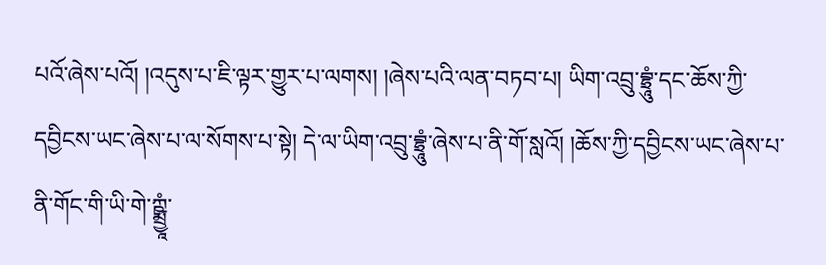པའོ་ཞེས་པའོ། །འདུས་པ་ཇི་ལྟར་གྱུར་པ་ལགས། །ཞེས་པའི་ལན་བཏབ་པ། ཡིག་འབྲུ་བྷྲཱུཾ་དང་ཆོས་ཀྱི་དབྱིངས་ཡང་ཞེས་པ་ལ་སོགས་པ་སྟེ། དེ་ལ་ཡིག་འབྲུ་བྷྲཱུཾ་ཞེས་པ་ནི་གོ་སླའོ། །ཆོས་ཀྱི་དབྱིངས་ཡང་ཞེས་པ་ནི་གོང་གི་ཡི་གེ་ཀྵྨྲྱཱཾ་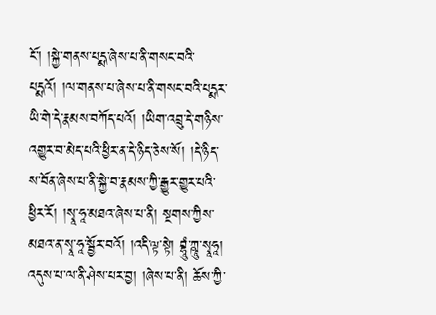ངོ་། །སྐྱེ་གནས་པདྨ་ཞེས་པ་ནི་གསང་བའི་པདྨའོ། །ལ་གནས་པ་ཞེས་པ་ནི་གསང་བའི་པདྨར་ཡི་གེ་དེ་རྣམས་བཀོད་པའོ། །ཡིག་འབྲུ་དེ་གཉིས་འགྱུར་བ་མེད་པའི་ཕྱིར་ན་དེ་ཉིད་ཅེས་སོ། །དེ་ཉིད་ས་བོན་ཞེས་པ་ནི་སྐྱེ་བ་རྣམས་ཀྱི་རྒྱུར་གྱུར་པའི་ཕྱིར་རོ། །སྭཱ་ཧཱ་མཐའ་ཞེས་པ་ནི། སྔགས་ཀྱིས་མཐའ་ན་སྭཱ་ཧཱ་སྦྱོར་བའོ། །འདི་ལྟ་སྟེ། བྷཱུཾ་ཀྵཱུ་སྭཱཧཱ། འདུས་པ་ལ་ནི་ཤེས་པར་བྱ། །ཞེས་པ་ནི། ཆོས་ཀྱི་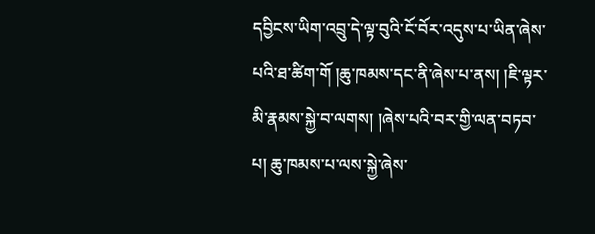དབྱིངས་ཡིག་འབྲུ་དེ་ལྟ་བུའི་ངོ་བོར་འདུས་པ་ཡིན་ཞེས་པའི་ཐ་ཚིག་གོ །ཆུ་ཁམས་དང་ནི་ཞེས་པ་ནས། །ཇི་ལྟར་མི་རྣམས་སྐྱེ་བ་ལགས། །ཞེས་པའི་བར་གྱི་ལན་བཏབ་པ། ཆུ་ཁམས་པ་ལས་སྐྱེ་ཞེས་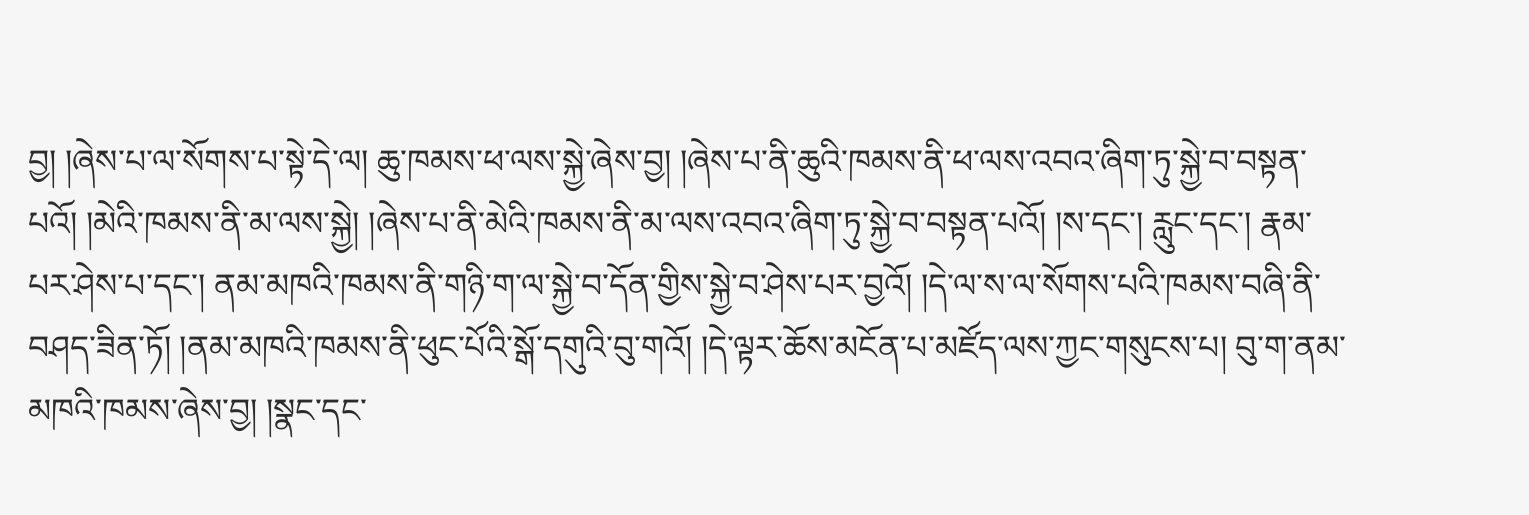བྱ། །ཞེས་པ་ལ་སོགས་པ་སྟེ་དེ་ལ། ཆུ་ཁམས་ཕ་ལས་སྐྱེ་ཞེས་བྱ། །ཞེས་པ་ནི་ཆུའི་ཁམས་ནི་ཕ་ལས་འབའ་ཞིག་ཏུ་སྐྱེ་བ་བསྟན་པའོ། །མེའི་ཁམས་ནི་མ་ལས་སྐྱེ། །ཞེས་པ་ནི་མེའི་ཁམས་ནི་མ་ལས་འབའ་ཞིག་ཏུ་སྐྱེ་བ་བསྟན་པའོ། །ས་དང་། རླུང་དང་། རྣམ་པར་ཤེས་པ་དང་། ནམ་མཁའི་ཁམས་ནི་གཉི་ག་ལ་སྐྱེ་བ་དོན་གྱིས་སྐྱེ་བ་ཤེས་པར་བྱའོ། །དེ་ལ་ས་ལ་སོགས་པའི་ཁམས་བཞི་ནི་བཤད་ཟིན་ཏོ། །ནམ་མཁའི་ཁམས་ནི་ཕུང་པོའི་སྒོ་དགུའི་བུ་གའོ། །དེ་ལྟར་ཆོས་མངོན་པ་མཛོད་ལས་ཀྱང་གསུངས་པ། བུ་ག་ནམ་མཁའི་ཁམས་ཞེས་བྱ། །སྣང་དང་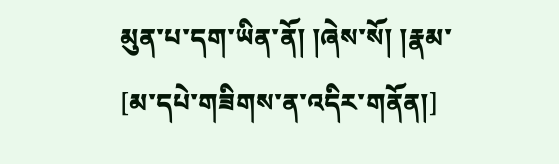མུན་པ་དག་ཡིན་ནོ། །ཞེས་སོ། །རྣམ་
[མ་དཔེ་གཟིགས་ན་འདིར་གནོན།]